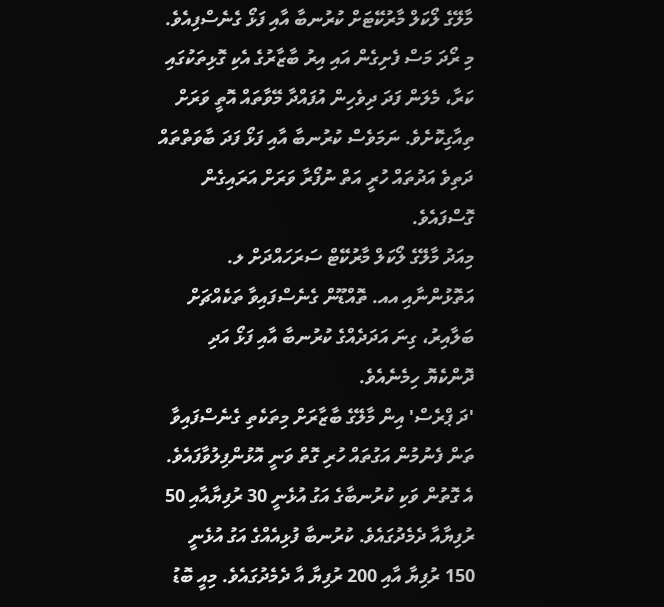މާލޭގެ ލޯކަލް މާރުކޭޓަށް ކުރުނބާ އާއި ފަޅޯ ގެނެސްފިއެވެ.
މި ރޯދަ މަސް ފެށިގެން އައި އިރު ބާޒާރުގެ އެކި ގޮޅިތަކުގައި ކަރާ، މެލަން ފަދަ ދިވެހިން އުފައްދާ މޭވާތައް އޮތީ ވަރަށް ތިއާގިކޮށެވެ. ނަމަވެސް ކުރުނބާ އާއި ފަޅޯ ފަދަ ބާވަތްތައް ދަތިވެ އަދުތައް ހުރީ އަތް ނުފޯރާ ވަރަށް އަރައިގެން ގޮސްފައެވެ.
މިއަދު މާލޭގެ ލޯކަލް މާރުކޭޓް ސަރަހައްދަށް ލ. އަތޮޅުންނާއި އއ. ތޮއްޑޫން ގެނެސްފައިވާ ތަކެއްޗަށް ބަލާއިރު، ގިނަ އަދަދެއްގެ ކުރުނބާ އާއި ފަޅޯ އަދި ދޮންކެޔޮ ހިމެނެއެވެ.
'ދަ ޕްރެސް' އިން މާލޭގެ ބާޒާރަށް މިތަކެތި ގެނެސްފައިވާ ތަން ފެނުމުން އަގުތައް ހުރި ގޮތް ވަނީ އޮޅުންފިލުވާފައެވެ. އެ ގޮތުން ވަކި ކުރުނބާގެ އަގު އުޅެނީ 30 ރުފިޔާއާއި 50 ރުފިޔާއާ ދެމެދުގައެވެ. ކުރުނބާ ފުޅިއެއްގެ އަގު އުޅެނީ 150 ރުފިޔާ އާއި 200 ރުފިޔާ އާ ދެމެދުގައެވެ. މިއީ ބޮޑު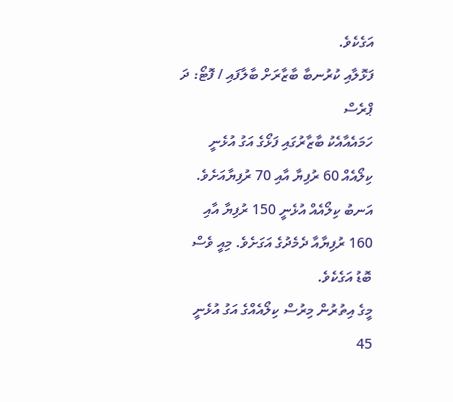އަގެކެވެ.
ފަޅޮލާއި ކުރުނބާ ބާޒާރަށް ބާލާފައި / ފޮޓޯ: ދަ ޕްރެސް
ހަމައެއާއެކު ބާޒާރުގައި ފަޅޯގެ އަގު އުޅެނީ ކިލޯއެއް 60 ރުފިޔާ އާއި 70 ރުފިޔާއަށެވެ. އަނބު ކިލޯއެއް އުޅެނީ 150 ރުފިޔާ އާއި 160 ރުފިޔާއާ ދެމެދުގެ އަގަށެވެ. މިއީ ވެސް ބޮޑު އަގެކެވެ.
މީގެ އިތުރުން މިރުސް ކިލޯއެއްގެ އަގު އުޅެނީ 45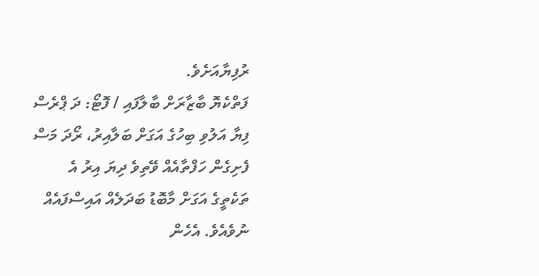ރުފިޔާއަށެވެ.
ފަތްކެޔޮ ބާޒާރަށް ބާލާފައި / ފޮޓޯ: ދަ ޕްރެސް
ފިޔާ އަލުވި ބިހުގެ އަގަށް ބަލާއިރު، ރޯދަ މަސް ފެށިގެން ހަފްތާއެއް ވޭތިވެ ދިޔަ އިރު އެ ތަކެތީގެ އަގަށް މާބޮޑު ބަދަލެއް އައިސްފައެއް ނުވެއެވެ. އެހެން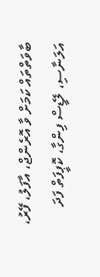ބާވަތްތައް ކަމަށް ވާ އޮރެންޖް، އާފަލު، ފޭރު، އަލަނާސި، ލޭޑީސް ފިންގާ، ކޮޕީފަތް ފަދަ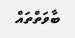ބާވަތްތައް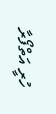ހުރީ އަތްފޯރާ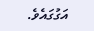އަގުގައެވެ.